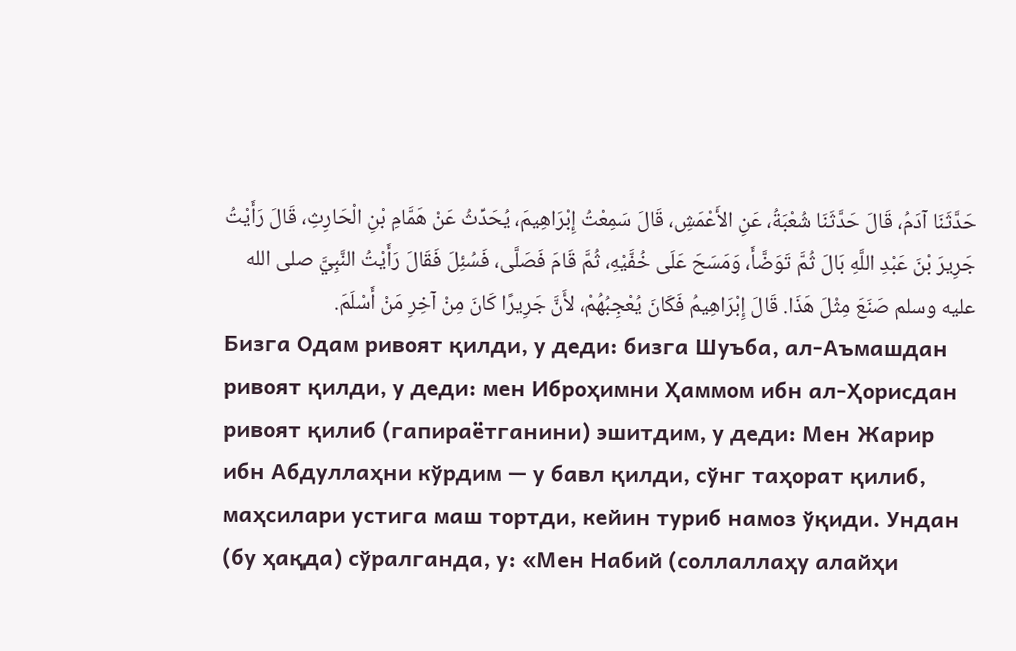حَدَّثَنَا آدَمُ، قَالَ حَدَّثَنَا شُعْبَةُ، عَنِ الأَعْمَشِ، قَالَ سَمِعْتُ إِبْرَاهِيمَ، يُحَدِّثُ عَنْ هَمَّامِ بْنِ الْحَارِثِ، قَالَ رَأَيْتُ جَرِيرَ بْنَ عَبْدِ اللَّهِ بَالَ ثُمَّ تَوَضَّأَ، وَمَسَحَ عَلَى خُفَّيْهِ، ثُمَّ قَامَ فَصَلَّى، فَسُئِلَ فَقَالَ رَأَيْتُ النَّبِيَّ صلى الله عليه وسلم صَنَعَ مِثْلَ هَذَا. قَالَ إِبْرَاهِيمُ فَكَانَ يُعْجِبُهُمْ، لأَنَّ جَرِيرًا كَانَ مِنْ آخِرِ مَنْ أَسْلَمَ.
Бизга Одам ривоят қилди, у деди: бизга Шуъба, ал-Аъмашдан ривоят қилди, у деди: мен Иброҳимни Ҳаммом ибн ал-Ҳорисдан ривоят қилиб (гапираётганини) эшитдим, у деди: Мен Жарир ибн Абдуллаҳни кўрдим — у бавл қилди, сўнг таҳорат қилиб, маҳсилари устига маш тортди, кейин туриб намоз ўқиди. Ундан (бу ҳақда) сўралганда, у: «Мен Набий (соллаллаҳу алайҳи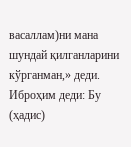васаллам)ни мана шундай қилганларини кўрганман,» деди. Иброҳим деди: Бу (ҳадис)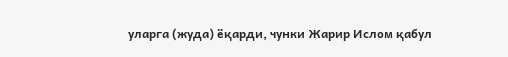уларга (жуда) ёқарди, чунки Жарир Ислом қабул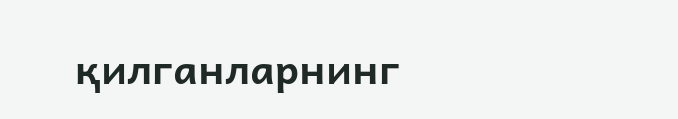қилганларнинг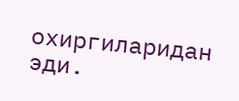охиргиларидан эди.